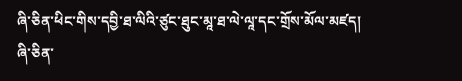ཞི་ཅིན་ཕིང་གིས་དབྱི་ཐ་ལིའི་ཙུང་ཐུང་མཱ་ཐ་ལེ་ལཱ་དང་གྲོས་མོལ་མཛད།
ཞི་ཅིན་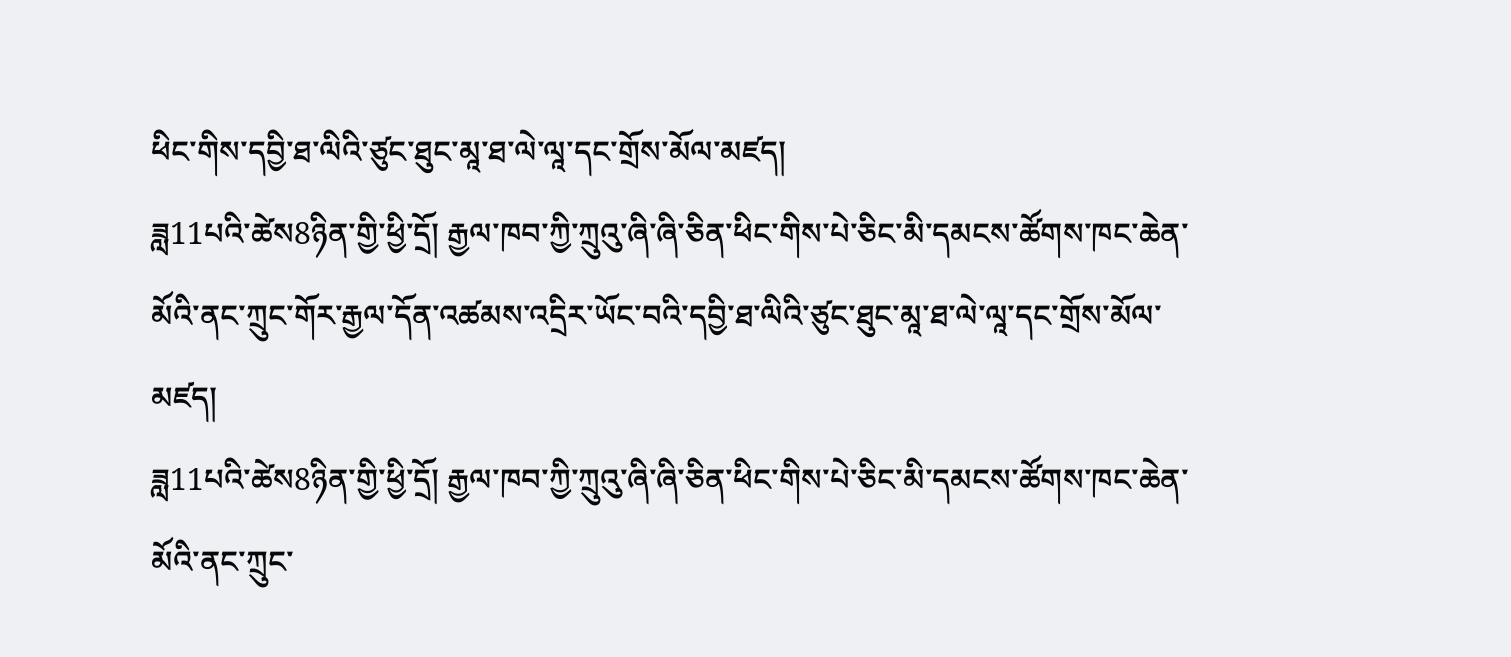ཕིང་གིས་དབྱི་ཐ་ལིའི་ཙུང་ཐུང་མཱ་ཐ་ལེ་ལཱ་དང་གྲོས་མོལ་མཛད།
ཟླ11པའི་ཚེས8ཉིན་གྱི་ཕྱི་དྲོ། རྒྱལ་ཁབ་ཀྱི་ཀྲུའུ་ཞི་ཞི་ཅིན་ཕིང་གིས་པེ་ཅིང་མི་དམངས་ཚོགས་ཁང་ཆེན་མོའི་ནང་ཀྲུང་གོར་རྒྱལ་དོན་འཚམས་འདྲིར་ཡོང་བའི་དབྱི་ཐ་ལིའི་ཙུང་ཐུང་མཱ་ཐ་ལེ་ལཱ་དང་གྲོས་མོལ་མཛད།
ཟླ11པའི་ཚེས8ཉིན་གྱི་ཕྱི་དྲོ། རྒྱལ་ཁབ་ཀྱི་ཀྲུའུ་ཞི་ཞི་ཅིན་ཕིང་གིས་པེ་ཅིང་མི་དམངས་ཚོགས་ཁང་ཆེན་མོའི་ནང་ཀྲུང་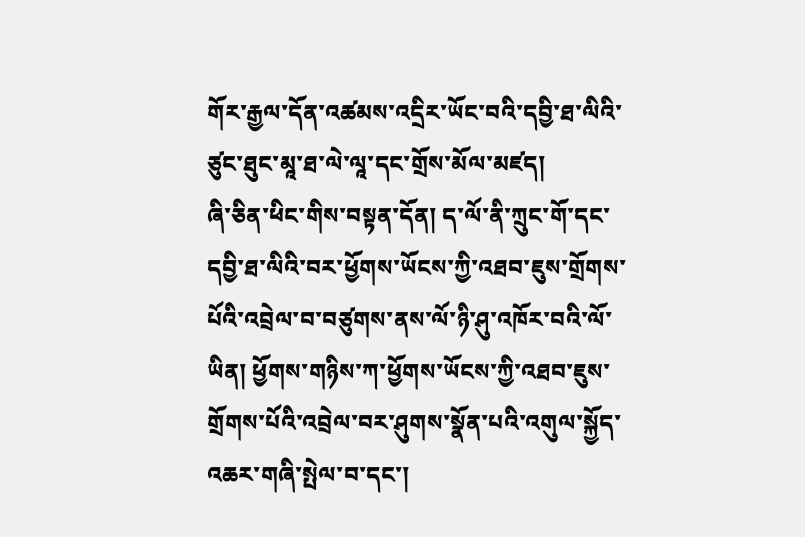གོར་རྒྱལ་དོན་འཚམས་འདྲིར་ཡོང་བའི་དབྱི་ཐ་ལིའི་ཙུང་ཐུང་མཱ་ཐ་ལེ་ལཱ་དང་གྲོས་མོལ་མཛད།
ཞི་ཅིན་ཕིང་གིས་བསྟན་དོན། ད་ལོ་ནི་ཀྲུང་གོ་དང་དབྱི་ཐ་ལིའི་བར་ཕྱོགས་ཡོངས་ཀྱི་འཐབ་ཇུས་གྲོགས་པོའི་འབྲེལ་བ་བཙུགས་ནས་ལོ་ཉི་ཤུ་འཁོར་བའི་ལོ་ཡིན། ཕྱོགས་གཉིས་ཀ་ཕྱོགས་ཡོངས་ཀྱི་འཐབ་ཇུས་གྲོགས་པོའི་འབྲེལ་བར་ཤུགས་སྣོན་པའི་འགུལ་སྐྱོད་འཆར་གཞི་སྤེལ་བ་དང་།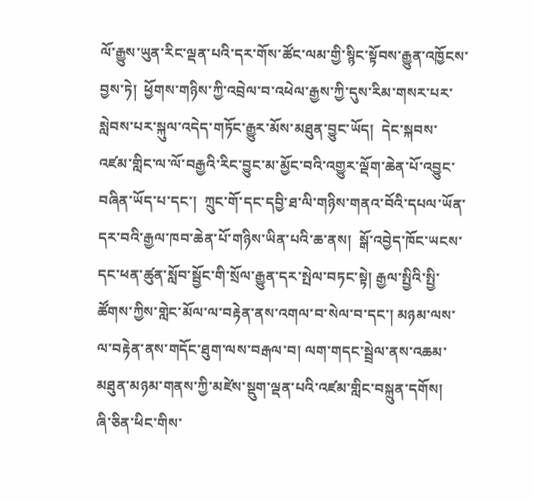ལོ་རྒྱུས་ཡུན་རིང་ལྡན་པའི་དར་གོས་ཚོང་ལམ་གྱི་སྙིང་སྟོབས་རྒྱུན་འཁྱོངས་བྱས་ཏེ།  ཕྱོགས་གཉིས་ཀྱི་འབྲེལ་བ་འཕེལ་རྒྱས་ཀྱི་དུས་རིམ་གསར་པར་སླེབས་པར་སྐུལ་འདེད་གཏོང་རྒྱུར་མོས་མཐུན་བྱུང་ཡོད།  དེང་སྐབས་འཛམ་གླིང་ལ་ལོ་བརྒྱའི་རིང་བྱུང་མ་མྱོང་བའི་འགྱུར་ལྡོག་ཆེན་པོ་འབྱུང་བཞིན་ཡོད་པ་དང་།  ཀྲུང་གོ་དང་དབྱི་ཐ་ལི་གཉིས་གནའ་བོའི་དཔལ་ཡོན་དར་བའི་རྒྱལ་ཁབ་ཆེན་པོ་གཉིས་ཡིན་པའི་ཆ་ནས།  སྒོ་འབྱེད་ཁོང་ཡངས་དང་ཕན་ཚུན་སློབ་སྦྱོང་གི་སྲོལ་རྒྱུན་དར་སྤེལ་བཏང་སྟེ། རྒྱལ་སྤྱིའི་སྤྱི་ཚོགས་ཀྱིས་གླེང་མོལ་ལ་བརྟེན་ནས་འགལ་བ་སེལ་བ་དང་། མཉམ་ལས་ལ་བརྟེན་ནས་གདོང་ཐུག་ལས་བརྒལ་བ། ལག་གདང་སྦྲེལ་ནས་འཆམ་མཐུན་མཉམ་གནས་ཀྱི་མཛེས་སྡུག་ལྡན་པའི་འཛམ་གླིང་བསྐྲུན་དགོས།
ཞི་ཅིན་ཕིང་གིས་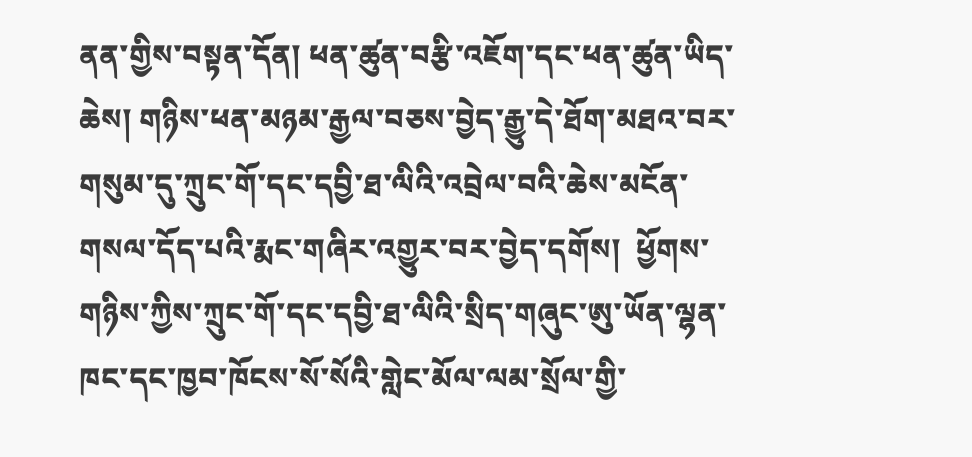ནན་གྱིས་བསྟན་དོན། ཕན་ཚུན་བརྩི་འཇོག་དང་ཕན་ཚུན་ཡིད་ཆེས། གཉིས་ཕན་མཉམ་རྒྱལ་བཅས་བྱེད་རྒྱུ་དེ་ཐོག་མཐའ་བར་གསུམ་དུ་ཀྲུང་གོ་དང་དབྱི་ཐ་ལིའི་འབྲེལ་བའི་ཆེས་མངོན་གསལ་དོད་པའི་རྨང་གཞིར་འགྱུར་བར་བྱེད་དགོས།  ཕྱོགས་གཉིས་ཀྱིས་ཀྲུང་གོ་དང་དབྱི་ཐ་ལིའི་སྲིད་གཞུང་ཨུ་ཡོན་ལྷན་ཁང་དང་ཁྱབ་ཁོངས་སོ་སོའི་གླེང་མོལ་ལམ་སྲོལ་གྱི་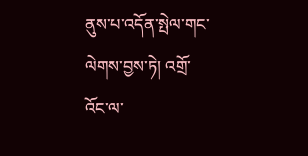ནུས་པ་འདོན་སྤེལ་གང་ལེགས་བྱས་ཏེ། འགྲོ་འོང་ལ་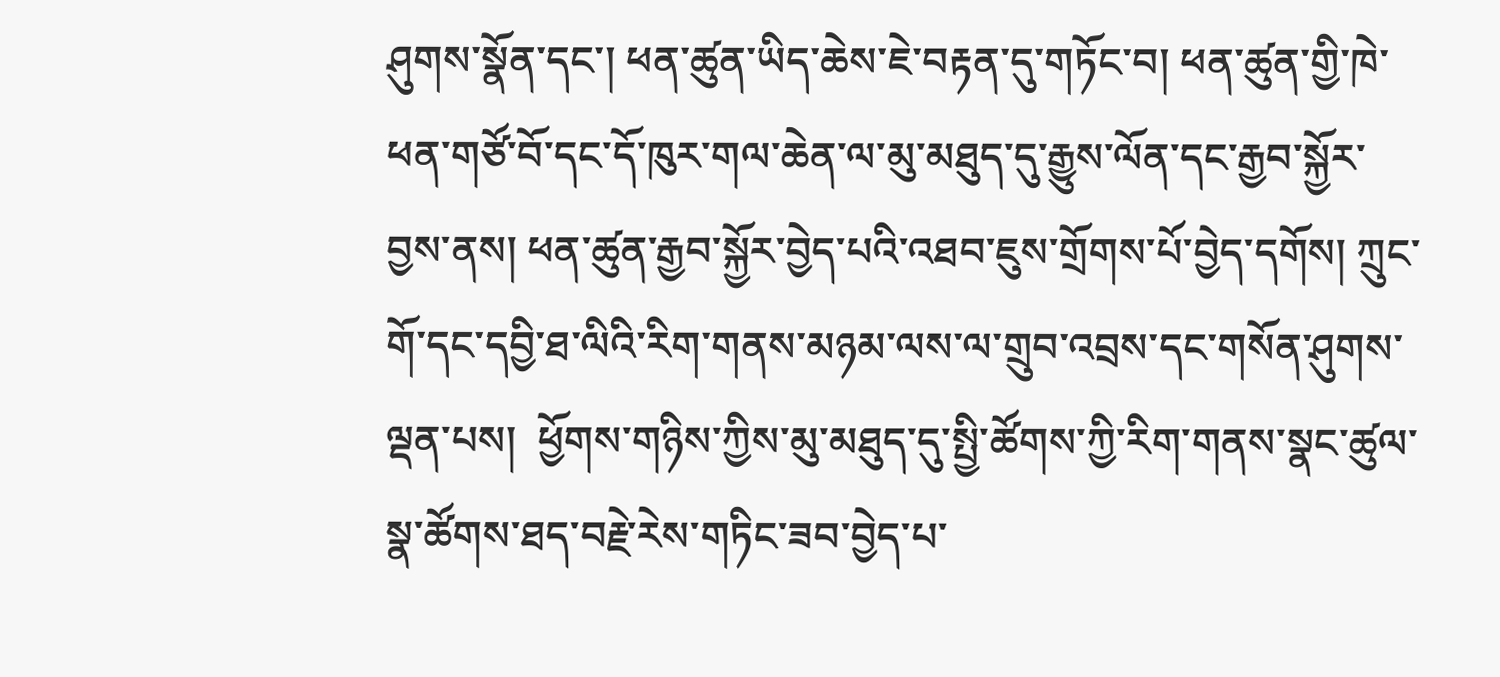ཤུགས་སྣོན་དང་། ཕན་ཚུན་ཡིད་ཆེས་ཇེ་བརྟན་དུ་གཏོང་བ། ཕན་ཚུན་གྱི་ཁེ་ཕན་གཙོ་བོ་དང་དོ་ཁུར་གལ་ཆེན་ལ་མུ་མཐུད་དུ་རྒྱུས་ལོན་དང་རྒྱབ་སྐྱོར་བྱས་ནས། ཕན་ཚུན་རྒྱབ་སྐྱོར་བྱེད་པའི་འཐབ་ཇུས་གྲོགས་པོ་བྱེད་དགོས། ཀྲུང་གོ་དང་དབྱི་ཐ་ལིའི་རིག་གནས་མཉམ་ལས་ལ་གྲུབ་འབྲས་དང་གསོན་ཤུགས་ལྡན་པས།  ཕྱོགས་གཉིས་ཀྱིས་མུ་མཐུད་དུ་སྤྱི་ཚོགས་ཀྱི་རིག་གནས་སྣང་ཚུལ་སྣ་ཚོགས་ཐད་བརྗེ་རེས་གཏིང་ཟབ་བྱེད་པ་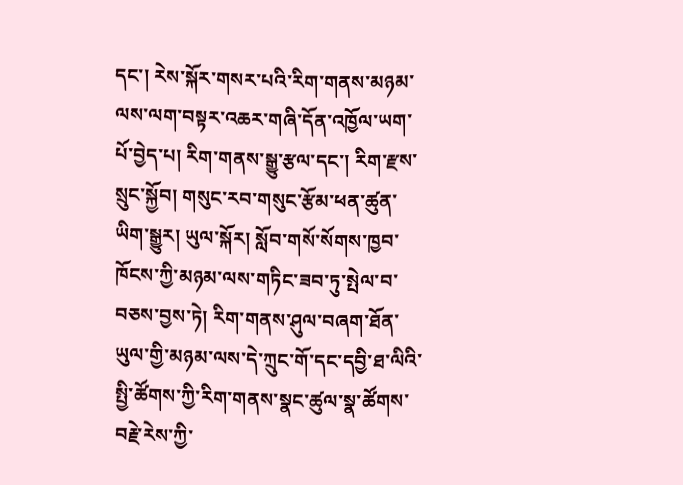དང་། རེས་སྐོར་གསར་པའི་རིག་གནས་མཉམ་ལས་ལག་བསྟར་འཆར་གཞི་དོན་འཁྱོལ་ཡག་པོ་བྱེད་པ། རིག་གནས་སྒྱུ་རྩལ་དང་། རིག་རྫས་སྲུང་སྐྱོབ། གསུང་རབ་གསུང་རྩོམ་ཕན་ཚུན་ཡིག་སྒྱུར། ཡུལ་སྐོར། སློབ་གསོ་སོགས་ཁྱབ་ཁོངས་ཀྱི་མཉམ་ལས་གཏིང་ཟབ་ཏུ་སྤེལ་བ་བཅས་བྱས་ཏེ། རིག་གནས་ཤུལ་བཞག་ཐོན་ཡུལ་གྱི་མཉམ་ལས་དེ་ཀྲུང་གོ་དང་དབྱི་ཐ་ལིའི་སྤྱི་ཚོགས་ཀྱི་རིག་གནས་སྣང་ཚུལ་སྣ་ཚོགས་བརྗེ་རེས་ཀྱི་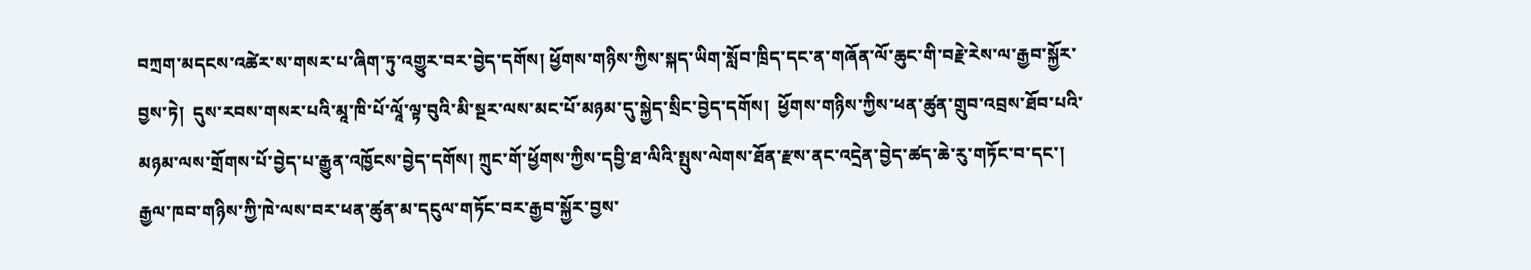བཀྲག་མདངས་འཚེར་ས་གསར་པ་ཞིག་ཏུ་འགྱུར་བར་བྱེད་དགོས། ཕྱོགས་གཉིས་ཀྱིས་སྐད་ཡིག་སློབ་ཁྲིད་དང་ན་གཞོན་ལོ་ཆུང་གི་བརྗེ་རེས་ལ་རྒྱབ་སྐྱོར་བྱས་ཏེ།  དུས་རབས་གསར་པའི་མཱ་ཁི་པོ་ལཱོ་ལྟ་བུའི་མི་སྔར་ལས་མང་པོ་མཉམ་དུ་སྐྱེད་སྲིང་བྱེད་དགོས།  ཕྱོགས་གཉིས་ཀྱིས་ཕན་ཚུན་གྲུབ་འབྲས་ཐོབ་པའི་མཉམ་ལས་གྲོགས་པོ་བྱེད་པ་རྒྱུན་འཁྱོངས་བྱེད་དགོས། ཀྲུང་གོ་ཕྱོགས་ཀྱིས་དབྱི་ཐ་ལིའི་སྤུས་ལེགས་ཐོན་རྫས་ནང་འདྲེན་བྱེད་ཚད་ཆེ་རུ་གཏོང་བ་དང་། རྒྱལ་ཁབ་གཉིས་ཀྱི་ཁེ་ལས་བར་ཕན་ཚུན་མ་དངུལ་གཏོང་བར་རྒྱབ་སྐྱོར་བྱས་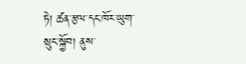ཏེ། ཚན་རྩལ་དང་ཁོར་ཡུག་སྲུང་སྐྱོབ། ནུས་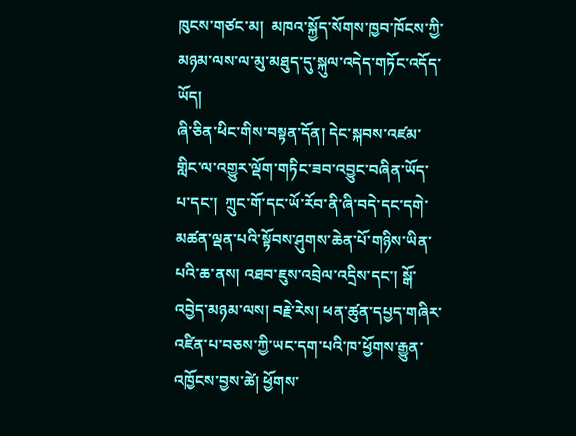ཁུངས་གཙང་མ།  མཁའ་སྐྱོད་སོགས་ཁྱབ་ཁོངས་ཀྱི་མཉམ་ལས་ལ་མུ་མཐུད་དུ་སྐུལ་འདེད་གཏོང་འདོད་ཡོད།
ཞི་ཅིན་ཕིང་གིས་བསྟན་དོན། དེང་སྐབས་འཛམ་གླིང་ལ་འགྱུར་ལྡོག་གཏིང་ཟབ་འབྱུང་བཞིན་ཡོད་པ་དང་།  ཀྲུང་གོ་དང་ཡོ་རོབ་ནི་ཞི་བདེ་དང་དགེ་མཚན་ལྡན་པའི་སྟོབས་ཤུགས་ཆེན་པོ་གཉིས་ཡིན་པའི་ཆ་ནས། འཐབ་ཇུས་འབྲེལ་འདྲིས་དང་། སྒོ་འབྱེད་མཉམ་ལས། བརྗེ་རེས། ཕན་ཚུན་དཔྱད་གཞིར་འཛིན་པ་བཅས་ཀྱི་ཡང་དག་པའི་ཁ་ཕྱོགས་རྒྱུན་འཁྱོངས་བྱས་ཚེ། ཕྱོགས་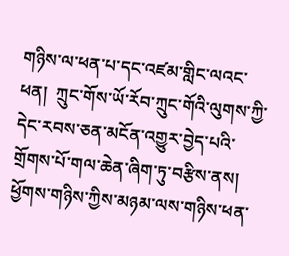གཉིས་ལ་ཕན་པ་དང་འཛམ་གླིང་ལའང་ཕན།  ཀྲུང་གོས་ཡོ་རོབ་ཀྲུང་གོའི་ལུགས་ཀྱི་དེང་རབས་ཅན་མངོན་འགྱུར་བྱེད་པའི་གྲོགས་པོ་གལ་ཆེན་ཞིག་ཏུ་བརྩིས་ནས། ཕྱོགས་གཉིས་ཀྱིས་མཉམ་ལས་གཉིས་ཕན་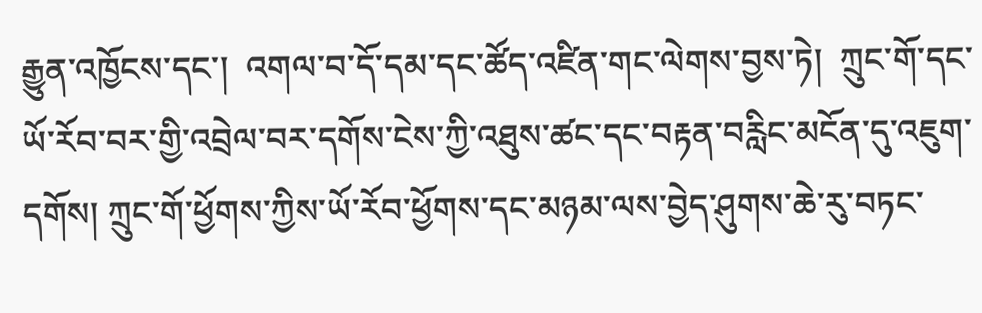རྒྱུན་འཁྱོངས་དང་།  འགལ་བ་དོ་དམ་དང་ཚོད་འཛིན་གང་ལེགས་བྱས་ཏེ།  ཀྲུང་གོ་དང་ཡོ་རོབ་བར་གྱི་འབྲེལ་བར་དགོས་ངེས་ཀྱི་འཐུས་ཚང་དང་བརྟན་བརླིང་མངོན་དུ་འཇུག་དགོས། ཀྲུང་གོ་ཕྱོགས་ཀྱིས་ཡོ་རོབ་ཕྱོགས་དང་མཉམ་ལས་བྱེད་ཤུགས་ཆེ་རུ་བཏང་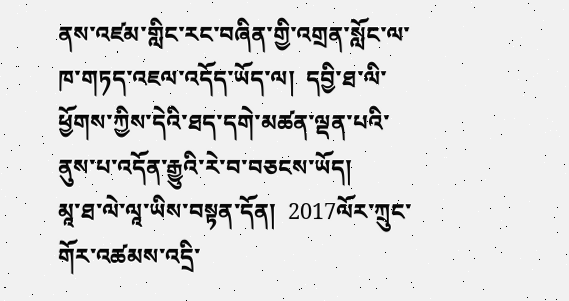ནས་འཛམ་གླིང་རང་བཞིན་གྱི་འགྲན་སློང་ལ་ཁ་གཏད་འཇལ་འདོད་ཡོད་ལ།  དབྱི་ཐ་ལི་ཕྱོགས་ཀྱིས་དེའི་ཐད་དགེ་མཚན་ལྡན་པའི་ནུས་པ་འདོན་རྒྱུའི་རེ་བ་བཅངས་ཡོད།
མཱ་ཐ་ལེ་ལཱ་ཡིས་བསྟན་དོན།  2017ལོར་ཀྲུང་གོར་འཚམས་འདྲི་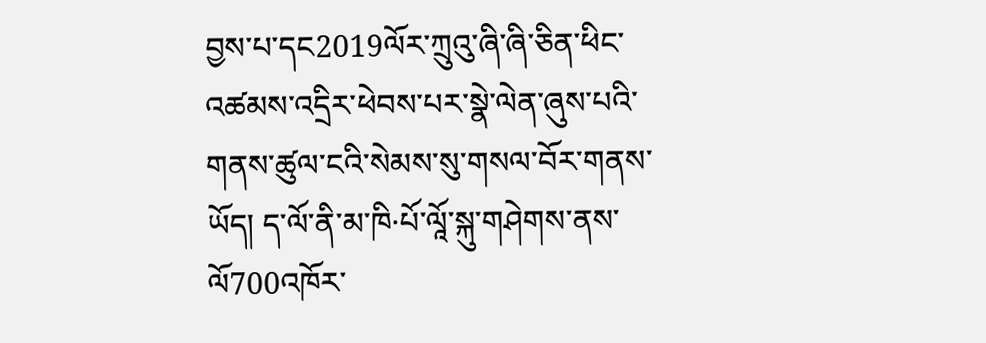བྱས་པ་དང2019ལོར་ཀྲུའུ་ཞི་ཞི་ཅིན་ཕིང་འཚམས་འདྲིར་ཕེབས་པར་སྣེ་ལེན་ཞུས་པའི་གནས་ཚུལ་ངའི་སེམས་སུ་གསལ་བོར་གནས་ཡོད། ད་ལོ་ནི་མ་ཁི·པོ་ལཱོ་སྐུ་གཤེགས་ནས་ལོ700འཁོར་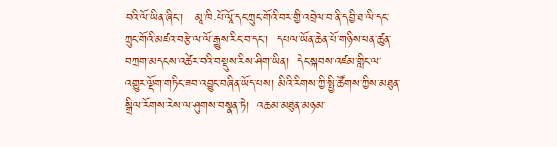བའི་ལོ་ཡིན་ཞིང་།   མཱ་ཁི·པོ་ལཱོ་དང་ཀྲུང་གོའི་བར་གྱི་འབྲེལ་བ་ནི་དབྱི་ཐ་ལི་དང་ཀྲུང་གོའི་མཛའ་བརྩེ་ལ་ལོ་རྒྱུས་རིང་བ་དང་།  དཔལ་ཡོན་ཆེན་པོ་གཉིས་ཕན་ཚུན་བཀྲག་མདངས་འཚེར་བའི་བསྡུས་རིས་ཤིག་ཡིན།  དེང་སྐབས་འཛམ་གླིང་ལ་འགྱུར་ལྡོག་གཏིང་ཟབ་འབྱུང་བཞིན་ཡོད་པས། མིའི་རིགས་ཀྱི་སྤྱི་ཚོགས་ཀྱིས་མཐུན་སྒྲིལ་རོགས་རེས་ལ་ཤུགས་བསྣན་ཏེ།  འཆམ་མཐུན་མཉམ་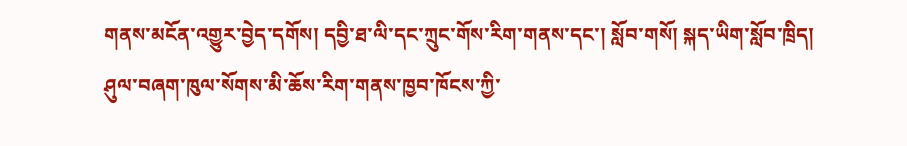གནས་མངོན་འགྱུར་བྱེད་དགོས། དབྱི་ཐ་ལི་དང་ཀྲུང་གོས་རིག་གནས་དང་། སློབ་གསོ། སྐད་ཡིག་སློབ་ཁྲིད།  ཤུལ་བཞག་ཁུལ་སོགས་མི་ཆོས་རིག་གནས་ཁྱབ་ཁོངས་ཀྱི་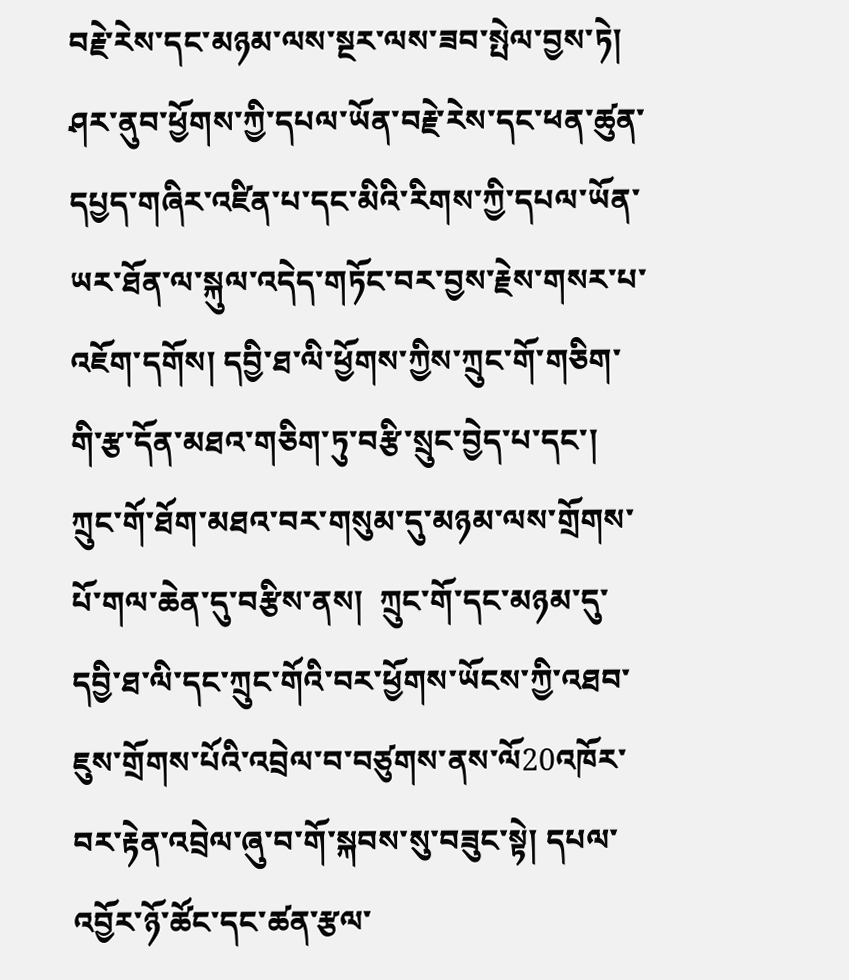བརྗེ་རེས་དང་མཉམ་ལས་སྔར་ལས་ཟབ་སྤེལ་བྱས་ཏེ། ཤར་ནུབ་ཕྱོགས་ཀྱི་དཔལ་ཡོན་བརྗེ་རེས་དང་ཕན་ཚུན་དཔྱད་གཞིར་འཛིན་པ་དང་མིའི་རིགས་ཀྱི་དཔལ་ཡོན་ཡར་ཐོན་ལ་སྐུལ་འདེད་གཏོང་བར་བྱས་རྗེས་གསར་པ་འཇོག་དགོས། དབྱི་ཐ་ལི་ཕྱོགས་ཀྱིས་ཀྲུང་གོ་གཅིག་གི་རྩ་དོན་མཐའ་གཅིག་ཏུ་བརྩི་སྲུང་བྱེད་པ་དང་།   ཀྲུང་གོ་ཐོག་མཐའ་བར་གསུམ་དུ་མཉམ་ལས་གྲོགས་པོ་གལ་ཆེན་དུ་བརྩིས་ནས།  ཀྲུང་གོ་དང་མཉམ་དུ་དབྱི་ཐ་ལི་དང་ཀྲུང་གོའི་བར་ཕྱོགས་ཡོངས་ཀྱི་འཐབ་ཇུས་གྲོགས་པོའི་འབྲེལ་བ་བཙུགས་ནས་ལོ20འཁོར་བར་རྟེན་འབྲེལ་ཞུ་བ་གོ་སྐབས་སུ་བཟུང་སྟེ། དཔལ་འབྱོར་ཉོ་ཚོང་དང་ཚན་རྩལ་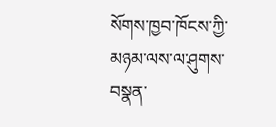སོགས་ཁྱབ་ཁོངས་ཀྱི་མཉམ་ལས་ལ་ཤུགས་བསྣན་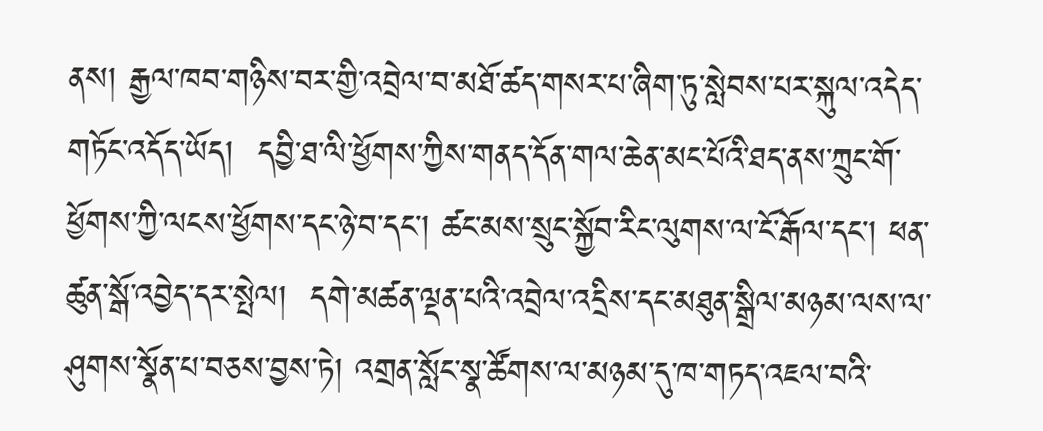ནས། རྒྱལ་ཁབ་གཉིས་བར་གྱི་འབྲེལ་བ་མཐོ་ཚད་གསར་པ་ཞིག་ཏུ་སླེབས་པར་སྐུལ་འདེད་གཏོང་འདོད་ཡོད།  དབྱི་ཐ་ལི་ཕྱོགས་ཀྱིས་གནད་དོན་གལ་ཆེན་མང་པོའི་ཐད་ནས་ཀྲུང་གོ་ཕྱོགས་ཀྱི་ལངས་ཕྱོགས་དང་ཉེ་བ་དང་། ཚང་མས་སྲུང་སྐྱོབ་རིང་ལུགས་ལ་ངོ་རྒོལ་དང་། ཕན་ཚུན་སྒོ་འབྱེད་དར་སྤེལ།  དགེ་མཚན་ལྡན་པའི་འབྲེལ་འདྲིས་དང་མཐུན་སྒྲིལ་མཉམ་ལས་ལ་ཤུགས་སྣོན་པ་བཅས་བྱས་ཏེ། འགྲན་སློང་སྣ་ཚོགས་ལ་མཉམ་དུ་ཁ་གཏད་འཇལ་བའི་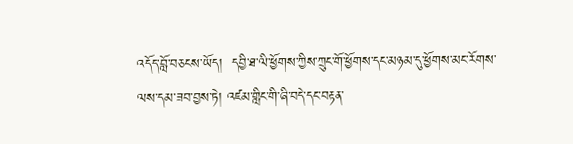འདོད་བློ་བཅངས་ཡོད།  དབྱི་ཐ་ལི་ཕྱོགས་ཀྱིས་ཀྲུང་གོ་ཕྱོགས་དང་མཉམ་དུ་ཕྱོགས་མང་རོགས་ལས་དམ་ཟབ་བྱས་ཏེ། འཛམ་གླིང་གི་ཞི་བདེ་དང་བརྟན་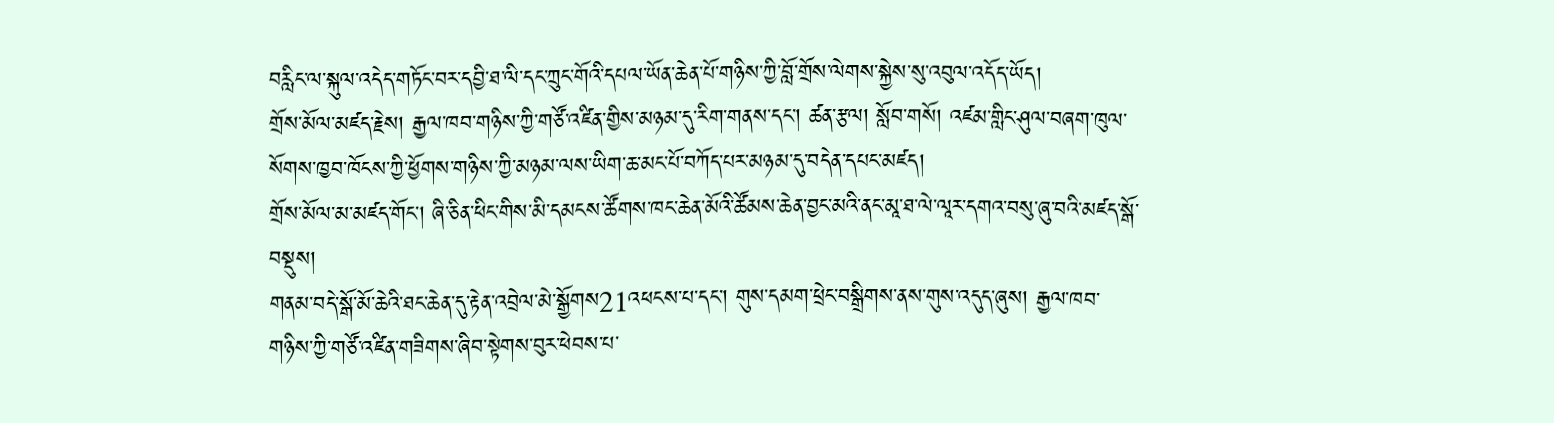བརླིང་ལ་སྐུལ་འདེད་གཏོང་བར་དབྱི་ཐ་ལི་དང་ཀྲུང་གོའི་དཔལ་ཡོན་ཆེན་པོ་གཉིས་ཀྱི་བློ་གྲོས་ལེགས་སྐྱེས་སུ་འབུལ་འདོད་ཡོད།
གྲོས་མོལ་མཛད་རྗེས། རྒྱལ་ཁབ་གཉིས་ཀྱི་གཙོ་འཛིན་གྱིས་མཉམ་དུ་རིག་གནས་དང་། ཚན་རྩལ། སློབ་གསོ། འཛམ་གླིང་ཤུལ་བཞག་ཁུལ་སོགས་ཁྱབ་ཁོངས་ཀྱི་ཕྱོགས་གཉིས་ཀྱི་མཉམ་ལས་ཡིག་ཆ་མང་པོ་བཀོད་པར་མཉམ་དུ་བདེན་དཔང་མཛད།
གྲོས་མོལ་མ་མཛད་གོང་། ཞི་ཅིན་ཕིང་གིས་མི་དམངས་ཚོགས་ཁང་ཆེན་མོའི་ཚོམས་ཆེན་བྱང་མའི་ནང་མཱ་ཐ་ལེ་ལཱར་དགའ་བསུ་ཞུ་བའི་མཛད་སྒོ་བསྡུས།
གནམ་བདེ་སྒོ་མོ་ཆེའི་ཐང་ཆེན་དུ་རྟེན་འབྲེལ་མེ་སྒྱོགས21འཕངས་པ་དང་། གུས་དམག་ཕྲེང་བསྒྲིགས་ནས་གུས་འདུད་ཞུས། རྒྱལ་ཁབ་གཉིས་ཀྱི་གཙོ་འཛིན་གཟིགས་ཞིབ་སྟེགས་བུར་ཕེབས་པ་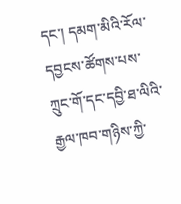དང་། དམག་མིའི་རོལ་དབྱངས་ཚོགས་པས་ཀྲུང་གོ་དང་དབྱི་ཐ་ལིའི་རྒྱལ་ཁབ་གཉིས་ཀྱི་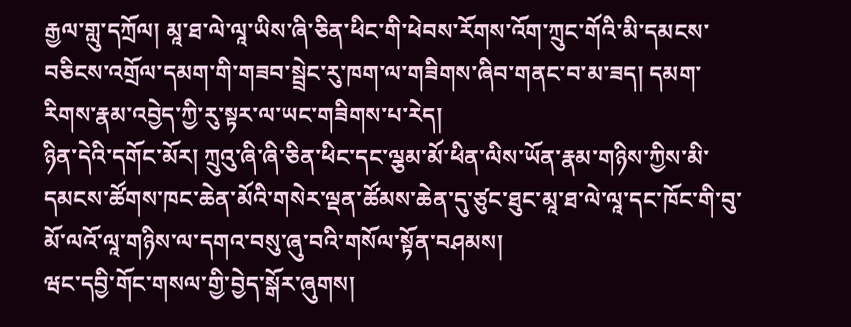རྒྱལ་གླུ་དཀྲོལ། མཱ་ཐ་ལེ་ལཱ་ཡིས་ཞི་ཅིན་ཕིང་གི་ཕེབས་རོགས་འོག་ཀྲུང་གོའི་མི་དམངས་བཅིངས་འགྲོལ་དམག་གི་གཟབ་སྦྲེང་རུ་ཁག་ལ་གཟིགས་ཞིབ་གནང་བ་མ་ཟད། དམག་རིགས་རྣམ་འབྱེད་ཀྱི་རུ་སྟར་ལ་ཡང་གཟིགས་པ་རེད།
ཉིན་དེའི་དགོང་མོར། ཀྲུའུ་ཞི་ཞི་ཅིན་ཕིང་དང་ལྕམ་མོ་ཕིན་ལིས་ཡོན་རྣམ་གཉིས་ཀྱིས་མི་དམངས་ཚོགས་ཁང་ཆེན་མོའི་གསེར་ལྡན་ཚོམས་ཆེན་དུ་ཙུང་ཐུང་མཱ་ཐ་ལེ་ལཱ་དང་ཁོང་གི་བུ་མོ་ལའོ་ལཱ་གཉིས་ལ་དགའ་བསུ་ཞུ་བའི་གསོལ་སྟོན་བཤམས།
ཝང་དབྱི་གོང་གསལ་གྱི་བྱེད་སྒོར་ཞུགས།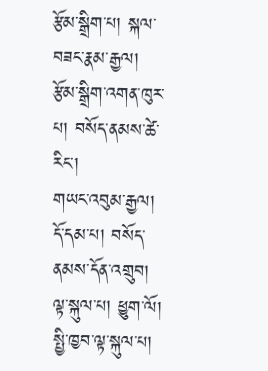རྩོམ་སྒྲིག་པ། སྐལ་བཟང་རྣམ་རྒྱལ།
རྩོམ་སྒྲིག་འགན་ཁུར་པ། བསོད་ནམས་ཚེ་རིང་།
གཡང་འབུམ་རྒྱལ།
དོ་དམ་པ། བསོད་ནམས་དོན་འགྲུབ།
ལྟ་སྐུལ་པ། ཕྱུག་ལོ།
སྤྱི་ཁྱབ་ལྟ་སྐུལ་པ།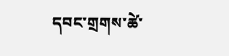དབང་གྲགས་ཚེ་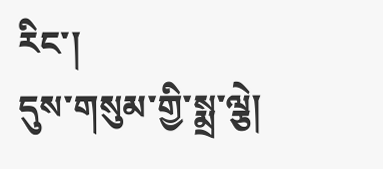རིང་།
དུས་གསུམ་གྱི་སྨྲ་ལྕེ།